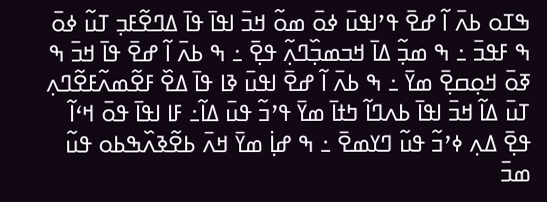ߒߠߋ ߕߍ߫ ߊ߬ ߝߐ߫ ߟߴߊߟߎ߫ ߦߋ߫ ߘߋ߬ ߞߏ߫ ߊߟߊ߫ ߟߊ߫ ߡߣߐ߬ߓߏ߲ ߠߎ߬ ߦߋ߫ ߒ ߓߟߏ߫ ߸ ߒ ߘߏ߲߬ ߡߊ߫ ߞߏߘߏ߲߰ߣߍ߲߬ ߟߐ߲߫ ߸ ߒ ߕߍ߫ ߊ߬ ߝߐ߫ ߟߊ߫ ߞߏ߫ ߒ ߧߋ߫ ߞߋ߲ߛߐ߲߫ ߘߌ߫ ߸ ߒ ߕߍ߫ ߊ߬ ߝߐ߫ ߊߟߎ߫ ߢߊ ߟߊ߫ ߡߐ߰ ߓߐ߬ߘߍ߬ߓߐ߬ߣߍ߲ ߠߎ߫ ߡߊ߬ ߞߏ߫ ߊߟߊ߫ ߕߍߣߊ߬ ߤߙߊ߫ ߘߌ߫ ߟߴߏ߬ ߟߎ߫ ߡߊ߬߸ ߓߊ ߊߟߊ߫ ߟߋ߫ ߞߵߊ߬ ߟߐ߲߫ ߡߍ߲ ߦߴߏ߬ ߟߎ߬ ߣߌߘߐ߫ ߸ ߒ ߝߊ߲߭ ߘߌ߫ ߞߍ߫ ߕߐ߬ߢߍ߰ߒߕߋ ߟߎ߬ ߘߏ߫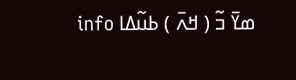ߘߌ߫ ߏ߬ ( ߞߍ߫ ) ߕߎ߬ߡߊ info